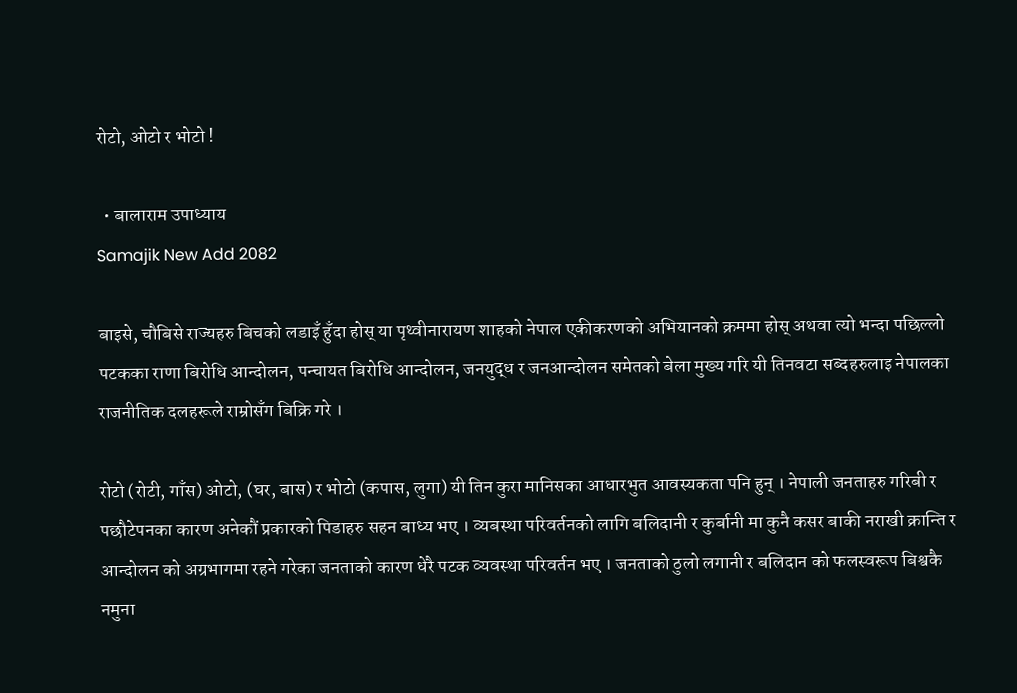रोटो, ओटो र भोटो !

  • बालाराम उपाध्याय
Samajik New Add 2082

बाइसे, चौबिसे राज्यहरु बिचको लडाइँ हुँदा होस् या पृथ्वीनारायण शाहको नेपाल एकीकरणको अभियानको क्रममा होस् अथवा त्यो भन्दा पछिल्लो पटकका राणा बिरोधि आन्दोलन, पन्चायत बिरोधि आन्दोलन, जनयुद्ध र जनआन्दोलन समेतको बेला मुख्य गरि यी तिनवटा सब्दहरुलाइ नेपालका राजनीतिक दलहरूले राम्रोसँग बिक्रि गरे ।

रोटो (रोटी, गाँस) ओटो, (घर, बास) र भोटो (कपास, लुगा) यी तिन कुरा मानिसका आधारभुत आवस्यकता पनि हुन् । नेपाली जनताहरु गरिबी र पछौटेपनका कारण अनेकौं प्रकारको पिडाहरु सहन बाध्य भए । व्यबस्था परिवर्तनको लागि बलिदानी र कुर्बानी मा कुनै कसर बाकी नराखी क्रान्ति र आन्दोलन को अग्रभागमा रहने गरेका जनताको कारण धेरै पटक व्यवस्था परिवर्तन भए । जनताको ठुलो लगानी र बलिदान को फलस्वरूप बिश्वकै नमुना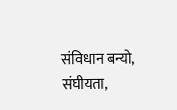संविधान बन्यो, संघीयता,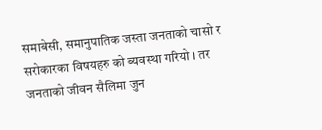समाबेसी, समानुपातिक जस्ता जनताको चासो र सरोकारका विषयहरु को ब्यवस्था गरियो । तर जनताको जीवन सैलिमा जुन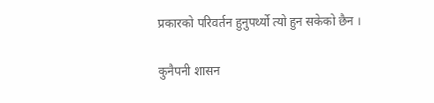प्रकारको परिवर्तन हुनुपर्थ्यो त्यो हुन सकेको छैन ।

कुनैपनी शासन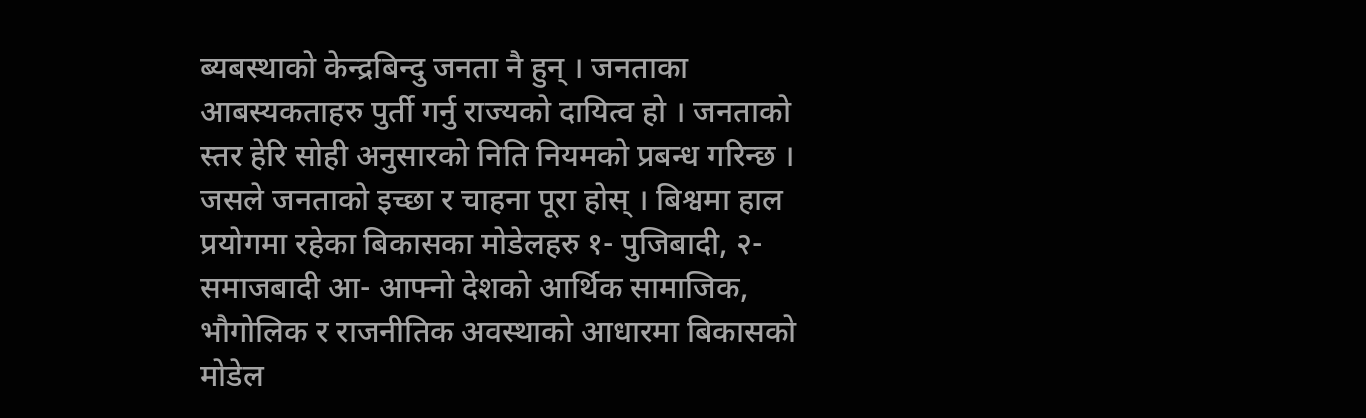ब्यबस्थाको केन्द्रबिन्दु जनता नै हुन् । जनताका आबस्यकताहरु पुर्ती गर्नु राज्यको दायित्व हो । जनताको स्तर हेरि सोही अनुसारको निति नियमको प्रबन्ध गरिन्छ । जसले जनताको इच्छा र चाहना पूरा होस् । बिश्वमा हाल प्रयोगमा रहेका बिकासका मोडेलहरु १- पुजिबादी, २- समाजबादी आ- आफ्नो देशको आर्थिक सामाजिक, भौगोलिक र राजनीतिक अवस्थाको आधारमा बिकासको मोडेल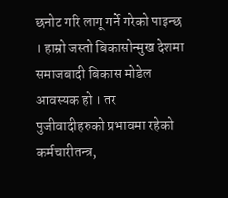छनोट गरि लागू गर्ने गरेको पाइन्छ । हाम्रो जस्तो बिकासोन्मुख देशमा समाजबादी बिकास मोडेल आवस्यक हो । तर पुजीवादीहरुको प्रभावमा रहेको कर्मचारीतन्त्र,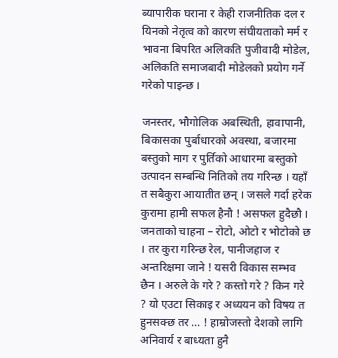ब्यापारीक घराना र केही राजनीतिक दल र यिनको नेतृत्व को कारण संघीयताको मर्म र भावना बिपरित अलिकति पुजीवादी मोडेल, अलिकति समाजबादी मोडेलको प्रयोग गर्ने गरेको पाइन्छ ।

जनस्तर, भौगोलिक अबस्थिती, हावापानी, बिकासका पुर्बाधारको अवस्था, बजारमा बस्तुको माग र पुर्तिको आधारमा बस्तुको उत्पादन सम्बन्धि नितिको तय गरिन्छ । यहाँ त सबैकुरा आयातीत छन् । जसले गर्दा हरेक कुरामा हामी सफल हैनौ ! असफल हुदैछौ । जनताको चाहना – रोटो, ओटो र भोटोको छ । तर कुरा गरिन्छ रेल, पानीजहाज र अन्तरिक्षमा जाने ! यसरी विकास सम्भव छैन । अरुले के गरे ? कस्तो गरे ? किन गरे ? यो एउटा सिकाइ र अध्ययन को विषय त हुनसक्छ तर … ! हाम्रोजस्तो देशको लागि अनिवार्य र बाध्यता हुनै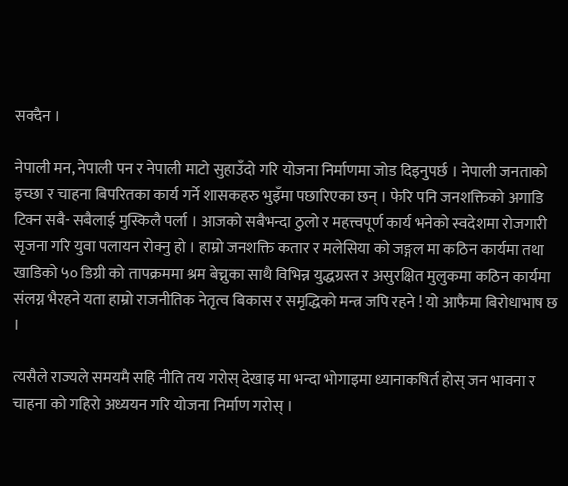सक्दैन ।

नेपाली मन, नेपाली पन र नेपाली माटो सुहाउँदो गरि योजना निर्माणमा जोड दिइनुपर्छ । नेपाली जनताको इच्छा र चाहना बिपरितका कार्य गर्ने शासकहरु भुइँमा पछारिएका छन् । फेरि पनि जनशक्तिको अगाडि टिक्न सबै- सबैलाई मुस्किलै पर्ला । आजको सबैभन्दा ठुलो र महत्त्वपूर्ण कार्य भनेको स्वदेशमा रोजगारी सृजना गरि युवा पलायन रोक्नु हो । हाम्रो जनशक्ति कतार र मलेसिया को जङ्गल मा कठिन कार्यमा तथा खाडिको ५० डिग्री को तापक्रममा श्रम बेच्नुका साथै विभिन्न युद्धग्रस्त र असुरक्षित मुलुकमा कठिन कार्यमा संलग्न भैरहने यता हाम्रो राजनीतिक नेतृत्व बिकास र समृद्धिको मन्त्र जपि रहने ! यो आफैमा बिरोधाभाष छ ।

त्यसैले राज्यले समयमै सहि नीति तय गरोस् देखाइ मा भन्दा भोगाइमा ध्यानाकषिर्त होस् जन भावना र चाहना को गहिरो अध्ययन गरि योजना निर्माण गरोस् ।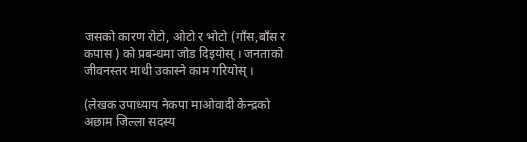जसको कारण रोटो, ओटो र भोटो (गाँस,बाँस र कपास ) को प्रबन्धमा जोड दिइयोस् । जनताको जीवनस्तर माथी उकास्ने काम गरियोस् ।

(लेखक उपाध्याय नेकपा माओवादी केन्द्रको अछाम जिल्ला सदस्य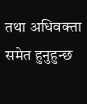तथा अधिवक्ता समेत हुनुहुन्छ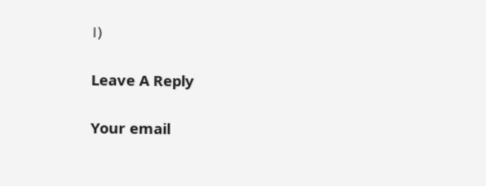।)

Leave A Reply

Your email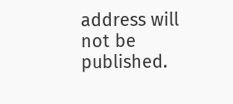address will not be published.